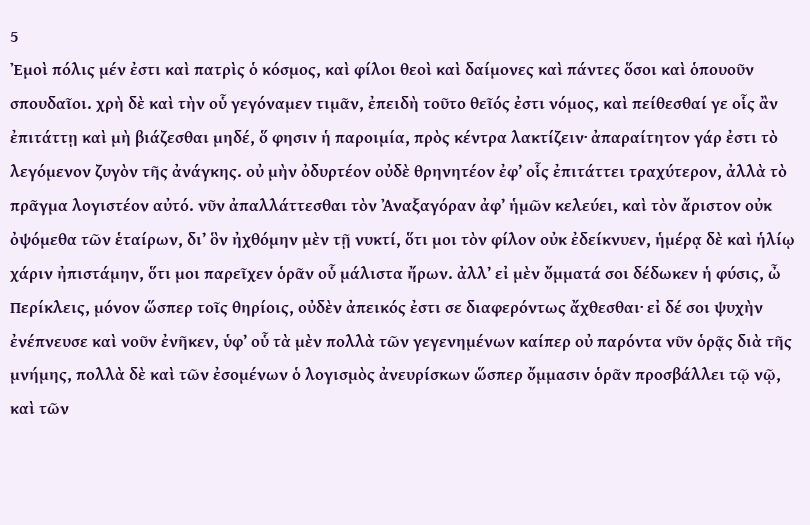5
Ἐμοὶ πόλις μέν ἐστι καὶ πατρὶς ὁ κόσμος, καὶ φίλοι θεοὶ καὶ δαίμονες καὶ πάντες ὅσοι καὶ ὁπουοῦν σπουδαῖοι. χρὴ δὲ καὶ τὴν οὗ γεγόναμεν τιμᾶν, ἐπειδὴ τοῦτο θεῖός ἐστι νόμος, καὶ πείθεσθαί γε οἷς ἂν ἐπιτάττῃ καὶ μὴ βιάζεσθαι μηδέ, ὅ φησιν ἡ παροιμία, πρὸς κέντρα λακτίζειν· ἀπαραίτητον γάρ ἐστι τὸ λεγόμενον ζυγὸν τῆς ἀνάγκης. οὐ μὴν ὀδυρτέον οὐδὲ θρηνητέον ἐφ’ οἷς ἐπιτάττει τραχύτερον, ἀλλὰ τὸ πρᾶγμα λογιστέον αὐτό. νῦν ἀπαλλάττεσθαι τὸν Ἀναξαγόραν ἀφ’ ἡμῶν κελεύει, καὶ τὸν ἄριστον οὐκ ὀψόμεθα τῶν ἑταίρων, δι’ ὃν ἠχθόμην μὲν τῇ νυκτί, ὅτι μοι τὸν φίλον οὐκ ἐδείκνυεν, ἡμέρᾳ δὲ καὶ ἡλίῳ χάριν ἠπιστάμην, ὅτι μοι παρεῖχεν ὁρᾶν οὗ μάλιστα ἤρων. ἀλλ’ εἰ μὲν ὄμματά σοι δέδωκεν ἡ φύσις, ὦ Περίκλεις, μόνον ὥσπερ τοῖς θηρίοις, οὐδὲν ἀπεικός ἐστι σε διαφερόντως ἄχθεσθαι· εἰ δέ σοι ψυχὴν ἐνέπνευσε καὶ νοῦν ἐνῆκεν, ὑφ’ οὗ τὰ μὲν πολλὰ τῶν γεγενημένων καίπερ οὐ παρόντα νῦν ὁρᾷς διὰ τῆς μνήμης, πολλὰ δὲ καὶ τῶν ἐσομένων ὁ λογισμὸς ἀνευρίσκων ὥσπερ ὄμμασιν ὁρᾶν προσβάλλει τῷ νῷ, καὶ τῶν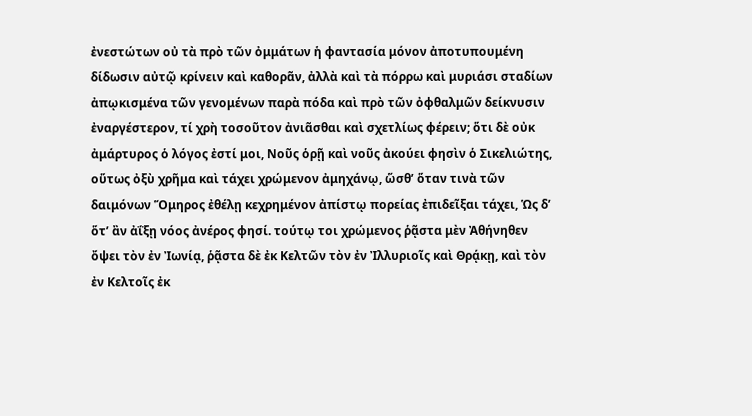ἐνεστώτων οὐ τὰ πρὸ τῶν ὀμμάτων ἡ φαντασία μόνον ἀποτυπουμένη δίδωσιν αὐτῷ κρίνειν καὶ καθορᾶν, ἀλλὰ καὶ τὰ πόρρω καὶ μυριάσι σταδίων ἀπῳκισμένα τῶν γενομένων παρὰ πόδα καὶ πρὸ τῶν ὀφθαλμῶν δείκνυσιν ἐναργέστερον, τί χρὴ τοσοῦτον ἀνιᾶσθαι καὶ σχετλίως φέρειν; ὅτι δὲ οὐκ ἀμάρτυρος ὁ λόγος ἐστί μοι, Νοῦς ὁρῇ καὶ νοῦς ἀκούει φησὶν ὁ Σικελιώτης, οὕτως ὀξὺ χρῆμα καὶ τάχει χρώμενον ἀμηχάνῳ, ὥσθ’ ὅταν τινὰ τῶν δαιμόνων Ὅμηρος ἐθέλῃ κεχρημένον ἀπίστῳ πορείας ἐπιδεῖξαι τάχει, Ὡς δ’ ὅτ’ ἂν ἀΐξῃ νόος ἀνέρος φησί. τούτῳ τοι χρώμενος ῥᾷστα μὲν Ἀθήνηθεν ὄψει τὸν ἐν Ἰωνίᾳ, ῥᾷστα δὲ ἐκ Κελτῶν τὸν ἐν Ἰλλυριοῖς καὶ Θρᾴκῃ, καὶ τὸν ἐν Κελτοῖς ἐκ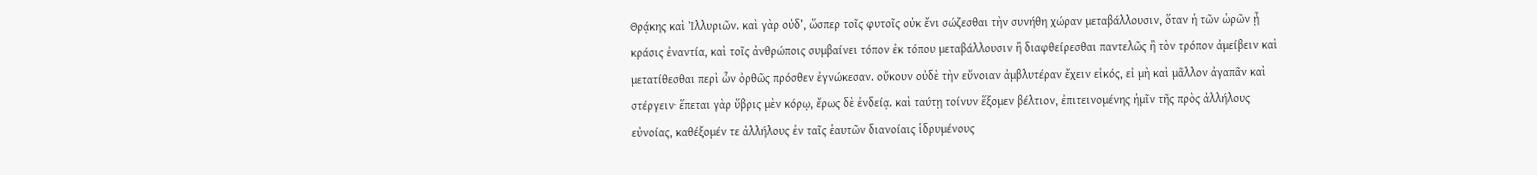Θρᾴκης καὶ Ἰλλυριῶν. καὶ γὰρ οὐδ’, ὥσπερ τοῖς φυτοῖς οὐκ ἔνι σώζεσθαι τὴν συνήθη χώραν μεταβάλλουσιν, ὅταν ἡ τῶν ὡρῶν ᾖ κράσις ἐναντία, καὶ τοῖς ἀνθρώποις συμβαίνει τόπον ἐκ τόπου μεταβάλλουσιν ἢ διαφθείρεσθαι παντελῶς ἢ τὸν τρόπον ἀμείβειν καὶ μετατίθεσθαι περὶ ὧν ὀρθῶς πρόσθεν ἐγνώκεσαν. οὔκουν οὐδὲ τὴν εὔνοιαν ἀμβλυτέραν ἔχειν εἰκός, εἰ μὴ καὶ μᾶλλον ἀγαπᾶν καὶ στέργειν· ἕπεται γὰρ ὕβρις μὲν κόρῳ, ἔρως δὲ ἐνδείᾳ. καὶ ταύτῃ τοίνυν ἕξομεν βέλτιον, ἐπιτεινομένης ἡμῖν τῆς πρὸς ἀλλήλους εὐνοίας, καθέξομέν τε ἀλλήλους ἐν ταῖς ἑαυτῶν διανοίαις ἱδρυμένους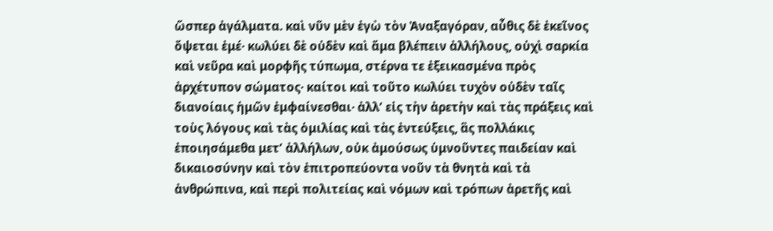ὥσπερ ἀγάλματα. καὶ νῦν μὲν ἐγὼ τὸν Ἀναξαγόραν, αὖθις δὲ ἐκεῖνος ὄψεται ἐμέ· κωλύει δὲ οὐδὲν καὶ ἅμα βλέπειν ἀλλήλους, οὐχὶ σαρκία καὶ νεῦρα καὶ μορφῆς τύπωμα, στέρνα τε ἐξεικασμένα πρὸς ἀρχέτυπον σώματος· καίτοι καὶ τοῦτο κωλύει τυχὸν οὐδὲν ταῖς διανοίαις ἡμῶν ἐμφαίνεσθαι· ἀλλ’ εἰς τὴν ἀρετὴν καὶ τὰς πράξεις καὶ τοὺς λόγους καὶ τὰς ὁμιλίας καὶ τὰς ἐντεύξεις, ἃς πολλάκις ἐποιησάμεθα μετ’ ἀλλήλων, οὐκ ἀμούσως ὑμνοῦντες παιδείαν καὶ δικαιοσύνην καὶ τὸν ἐπιτροπεύοντα νοῦν τὰ θνητὰ καὶ τὰ ἀνθρώπινα, καὶ περὶ πολιτείας καὶ νόμων καὶ τρόπων ἀρετῆς καὶ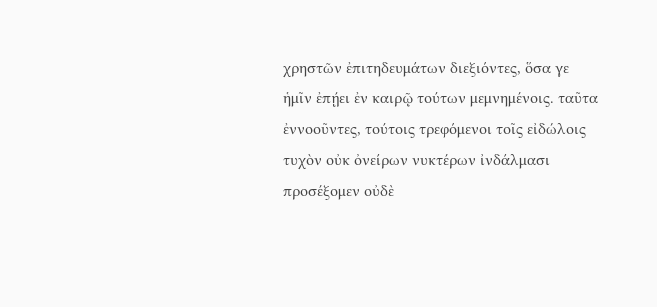χρηστῶν ἐπιτηδευμάτων διεξιόντες, ὅσα γε ἡμῖν ἐπῄει ἐν καιρῷ τούτων μεμνημένοις. ταῦτα ἐννοοῦντες, τούτοις τρεφόμενοι τοῖς εἰδώλοις τυχὸν οὐκ ὀνείρων νυκτέρων ἰνδάλμασι προσέξομεν οὐδὲ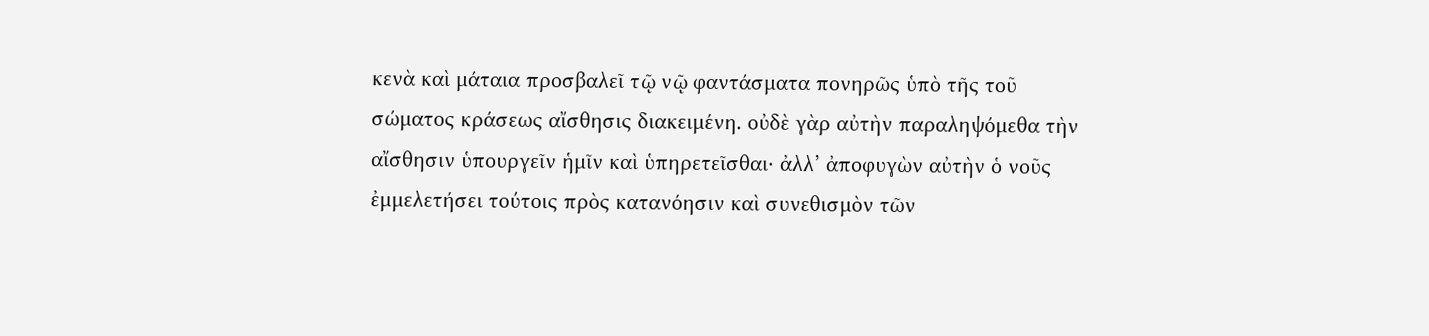κενὰ καὶ μάταια προσβαλεῖ τῷ νῷ φαντάσματα πονηρῶς ὑπὸ τῆς τοῦ σώματος κράσεως αἴσθησις διακειμένη. οὐδὲ γὰρ αὐτὴν παραληψόμεθα τὴν αἴσθησιν ὑπουργεῖν ἡμῖν καὶ ὑπηρετεῖσθαι· ἀλλ’ ἀποφυγὼν αὐτὴν ὁ νοῦς ἐμμελετήσει τούτοις πρὸς κατανόησιν καὶ συνεθισμὸν τῶν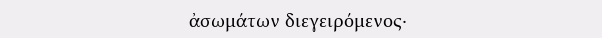ἀσωμάτων διεγειρόμενος·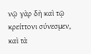νῷ γὰρ δὴ καὶ τῷ κρείττονι σύνεσμεν, καὶ τὰ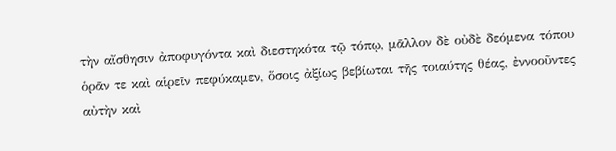τὴν αἴσθησιν ἀποφυγόντα καὶ διεστηκότα τῷ τόπῳ, μᾶλλον δὲ οὐδὲ δεόμενα τόπου ὁρᾶν τε καὶ αἱρεῖν πεφύκαμεν, ὅσοις ἀξίως βεβίωται τῆς τοιαύτης θέας, ἐννοοῦντες αὐτὴν καὶ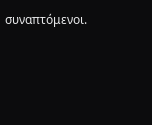συναπτόμενοι.